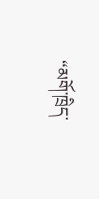“མགོ་ཁྲིད་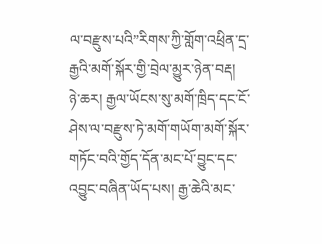ལ་བརྫུས་པའི”རིགས་ཀྱི་གློག་འཕྲིན་དྲ་རྒྱའི་མགོ་སྐོར་གྱི་བྲེལ་མྱུར་ཉེན་བརྡ།
ཉེ་ཆར། རྒྱལ་ཡོངས་སུ་མགོ་ཁྲིད་དང་ངོ་ཤེས་ལ་བརྫུས་ཏེ་མགོ་གཡོག་མགོ་སྐོར་གཏོང་བའི་གྱོད་དོན་མང་པོ་བྱུང་དང་འབྱུང་བཞིན་ཡོད་པས། རྒྱ་ཆེའི་མང་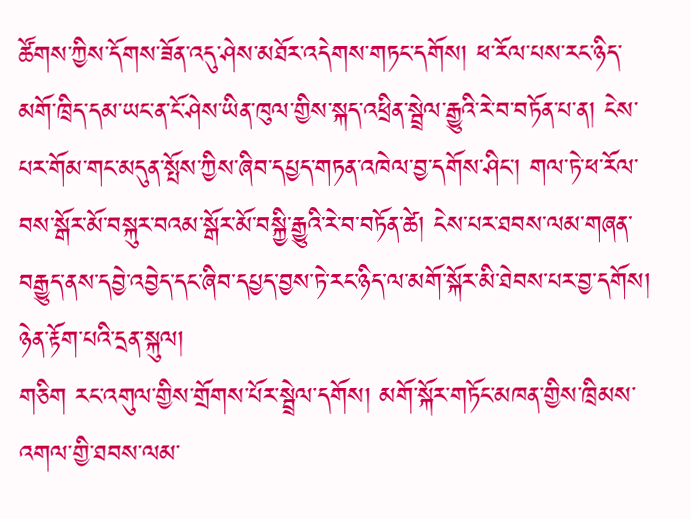ཚོགས་ཀྱིས་དོགས་ཟོན་འདུ་ཤེས་མཐོར་འདེགས་གཏང་དགོས། ཕ་རོལ་པས་རང་ཉིད་མགོ་ཁྲིད་དམ་ཡང་ན་ངོ་ཤེས་ཡིན་ཁུལ་གྱིས་སྐད་འཕྲིན་སྦྲེལ་རྒྱུའི་རེ་བ་བཏོན་པ་ན། ངེས་པར་གོམ་གང་མདུན་སྤོས་ཀྱིས་ཞིབ་དཔྱད་གཏན་འཁེལ་བྱ་དགོས་ཤིང་། གལ་ཏེ་ཕ་རོལ་བས་སྒོར་མོ་བསྐུར་བའམ་སྒོར་མོ་བསྐྱི་རྒྱུའི་རེ་བ་བཏོན་ཚེ། ངེས་པར་ཐབས་ལམ་གཞན་བརྒྱུད་ནས་དབྱེ་འབྱེད་དང་ཞིབ་དཔྱད་བྱས་ཏེ་རང་ཉིད་ལ་མགོ་སྐོར་མི་ཐེབས་པར་བྱ་དགོས།
ཉེན་རྟོག་པའི་དྲན་སྐུལ།
གཅིག རང་འགུལ་གྱིས་གྲོགས་པོར་སྦྲེལ་དགོས། མགོ་སྐོར་གཏོང་མཁན་གྱིས་ཁྲིམས་འགལ་གྱི་ཐབས་ལམ་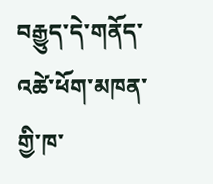བརྒྱུད་དེ་གནོད་འཚེ་ཕོག་མཁན་གྱི་ཁ་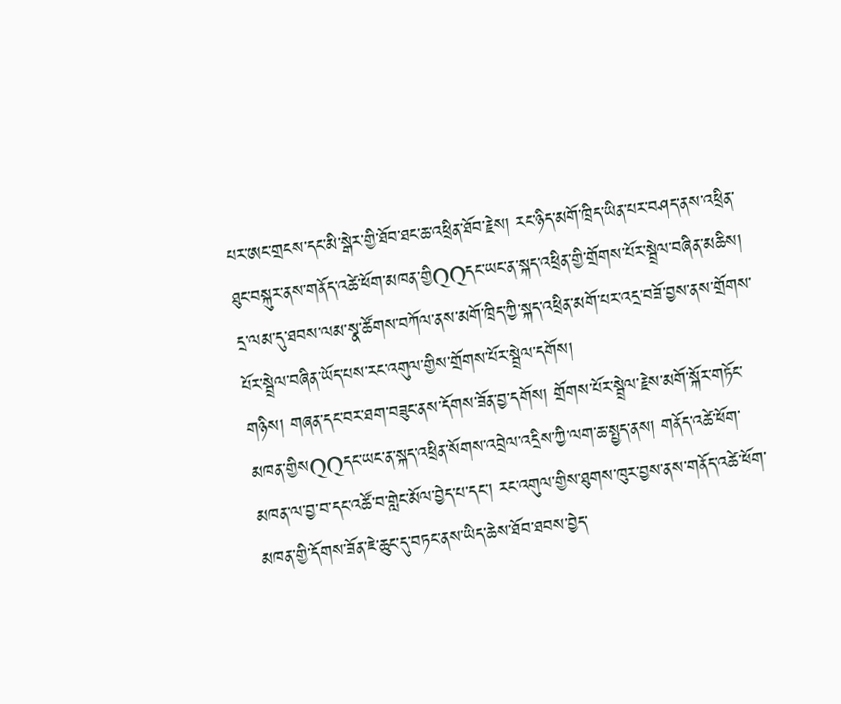པར་ཨང་གྲངས་དང་མི་སྒེར་གྱི་ཐོབ་ཐང་ཆ་འཕྲིན་ཐོབ་རྗེས། རང་ཉིད་མགོ་ཁྲིད་ཡིན་པར་བཤད་ནས་འཕྲིན་ཐུང་བསྐུར་ནས་གནོད་འཚེ་ཕོག་མཁན་གྱིQQདང་ཡང་ན་སྐད་འཕྲིན་གྱི་གྲོགས་པོར་སྦྲེལ་བཞིན་མཆིས། དྲ་ལམ་དུ་ཐབས་ལམ་སྣ་ཚོགས་བཀོལ་ནས་མགོ་ཁྲིད་ཀྱི་སྐད་འཕྲིན་མགོ་པར་འདྲ་བཟོ་བྱས་ནས་གྲོགས་པོར་སྦྲེལ་བཞིན་ཡོད་པས་རང་འགུལ་གྱིས་གྲོགས་པོར་སྦྲེལ་དགོས།
གཉིས། གཞན་དང་བར་ཐག་བཟུང་ནས་དོགས་ཟོན་བྱ་དགོས། གྲོགས་པོར་སྦྲེལ་རྗེས་མགོ་སྐོར་གཏོང་མཁན་གྱིསQQདང་ཡང་ན་སྐད་འཕྲིན་སོགས་འབྲེལ་འདྲིས་ཀྱི་ལག་ཆ་སྤྱད་ནས། གནོད་འཚེ་ཕོག་མཁན་ལ་བྱ་བ་དང་འཚོ་བ་གླེང་མོལ་བྱེད་པ་དང་། རང་འགུལ་གྱིས་ཐུགས་ཁུར་བྱས་ནས་གནོད་འཚེ་ཕོག་མཁན་གྱི་དོགས་ཟོན་ཇེ་ཆུང་དུ་བཏང་ནས་ཡིད་ཆེས་ཐོབ་ཐབས་བྱེད་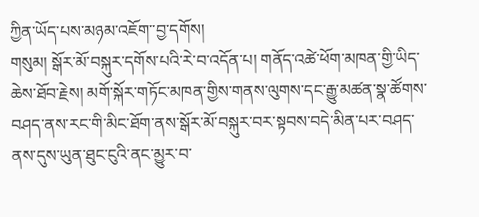ཀྱིན་ཡོད་པས་མཉམ་འཇོག་་བྱ་དགོས།
གསུམ། སྒོར་མོ་བསྐུར་དགོས་པའི་རེ་བ་འདོན་པ། གནོད་འཚེ་ཕོག་མཁན་གྱི་ཡིད་ཆེས་ཐོབ་རྗེས། མགོ་སྐོར་གཏོང་མཁན་གྱིས་གནས་ལུགས་དང་རྒྱུ་མཚན་སྣ་ཚོགས་བཤད་ནས་རང་གི་མིང་ཐོག་ནས་སྒོར་མོ་བསྐུར་བར་སྟབས་བདེ་མིན་པར་བཤད་ནས་དུས་ཡུན་ཐུང་ངུའི་ནང་མྱུར་བ་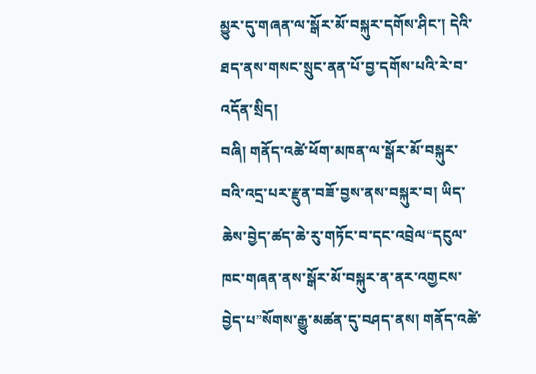མྱུར་དུ་གཞན་ལ་སྒོར་མོ་བསྐུར་དགོས་ཤིང་། དེའི་ཐད་ནས་གསང་སྲུང་ནན་པོ་བྱ་དགོས་པའི་རེ་བ་འདོན་སྲིད།
བཞི། གནོད་འཚེ་ཕོག་མཁན་ལ་སྒོར་མོ་བསྐུར་བའི་འདྲ་པར་རྫུན་བཟོ་བྱས་ནས་བསྐུར་བ། ཡིད་ཆེས་བྱེད་ཚད་ཆེ་རུ་གཏོང་བ་དང་འབྲེལ“དངུལ་ཁང་གཞན་ནས་སྒོར་མོ་བསྐུར་ན་ནར་འགྱངས་བྱེད་པ”སོགས་རྒྱུ་མཚན་དུ་བཤད་ནས། གནོད་འཚེ་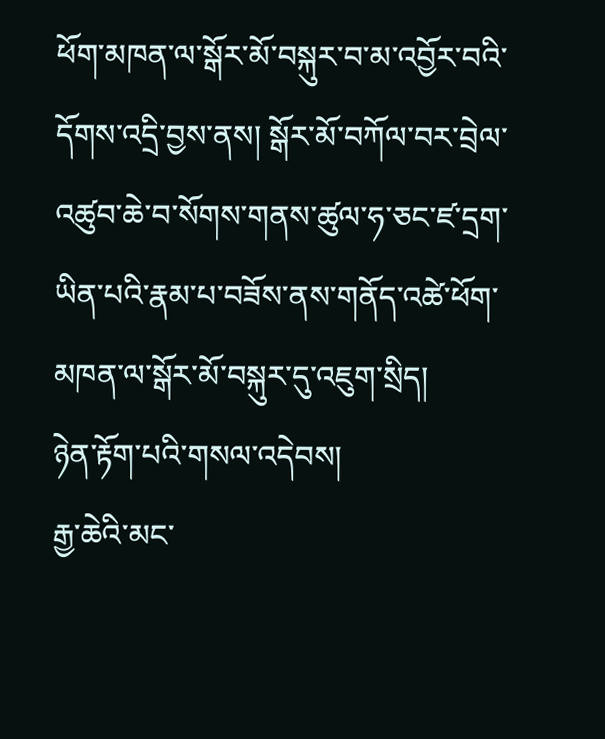ཕོག་མཁན་ལ་སྒོར་མོ་བསྐུར་བ་མ་འབྱོར་བའི་དོགས་འདྲི་བྱས་ནས། སྒོར་མོ་བཀོལ་བར་བྲེལ་འཚུབ་ཆེ་བ་སོགས་གནས་ཚུལ་ཧ་ཅང་ཛ་དྲག་ཡིན་པའི་རྣམ་པ་བཟོས་ནས་གནོད་འཚེ་ཕོག་མཁན་ལ་སྒོར་མོ་བསྐུར་དུ་འཇུག་སྲིད།
ཉེན་རྟོག་པའི་གསལ་འདེབས།
རྒྱ་ཆེའི་མང་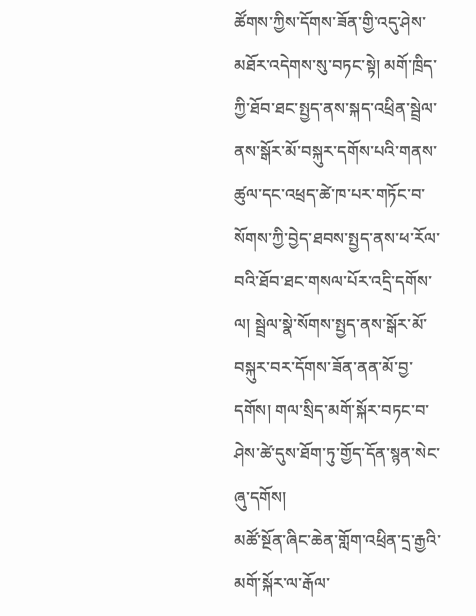ཚོགས་ཀྱིས་དོགས་ཟོན་གྱི་འདུ་ཤེས་མཐོར་འདེགས་སུ་བཏང་སྟེ། མགོ་ཁྲིད་ཀྱི་ཐོབ་ཐང་སྤྱད་ནས་སྐད་འཕྲིན་སྦྲེལ་ནས་སྒོར་མོ་བསྐུར་དགོས་པའི་གནས་ཚུལ་དང་འཕྲད་ཚེ་ཁ་པར་གཏོང་བ་སོགས་ཀྱི་བྱེད་ཐབས་སྤྱད་ནས་ཕ་རོལ་བའི་ཐོབ་ཐང་གསལ་པོར་འདྲི་དགོས་ལ། སྦྲེལ་སྣེ་སོགས་སྤྱད་ནས་སྒོར་མོ་བསྐུར་བར་དོགས་ཟོན་ནན་མོ་བྱ་དགོས། གལ་སྲིད་མགོ་སྐོར་བཏང་བ་ཤེས་ཚེ་དུས་ཐོག་ཏུ་གྱོད་དོན་སྙན་སེང་ཞུ་དགོས།
མཚོ་སྔོན་ཞིང་ཆེན་གློག་འཕྲིན་དྲ་རྒྱའི་མགོ་སྐོར་ལ་རྒོལ་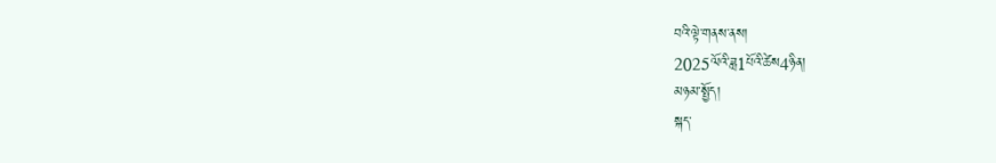བའི་ལྟེ་གནས་ནས།
2025ལོའི་ཟླ1པོའི་ཚེས4ཉིན།
མཉམ་སྤྱོད།
སྐད་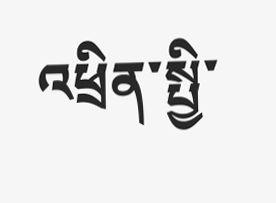འཕྲིན་སྤྱི་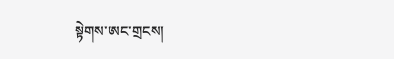སྟེགས་ཨང་གྲངས།